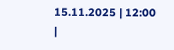15.11.2025 | 12:00 |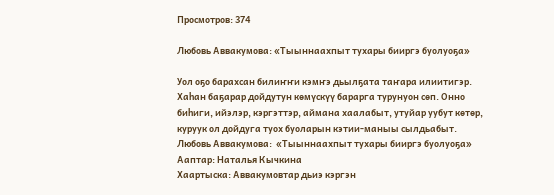Просмотров: 374

Любовь Аввакумова: «Тыыннаахпыт тухары бииргэ буолуоҕа»

Уол оҕо барахсан билиҥҥи кэмҥэ дьылҕата таҥара илиитигэр. Хаһан баҕарар дойдутун көмүскүү барарга турунуон сөп. Онно биһиги, ийэлэр, кэргэттэр, аймана хаалабыт, утуйар уубут көтөр, куруук ол дойдуга туох буоларын кэтии-маныы сылдьабыт.
Любовь Аввакумова:  «Тыыннаахпыт тухары бииргэ буолуоҕа»
Ааптар: Наталья Кычкина
Хаартыска: Аввакумовтар дьиэ кэргэн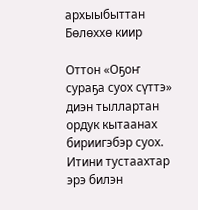архыыбыттан
Бөлөххө киир

Оттон «Оҕоҥ сураҕа суох сүттэ» диэн тыллартан ордук кытаанах бириигэбэр суох. Итини тустаахтар эрэ билэн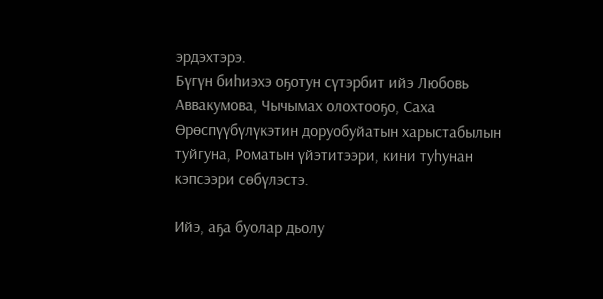эрдэхтэрэ.
Бүгүн биһиэхэ оҕотун сүтэрбит ийэ Любовь Аввакумова, Чычымах олохтооҕо, Саха Өрөспүүбүлүкэтин доруобуйатын харыстабылын туйгуна, Роматын үйэтитээри, кини туһунан кэпсээри сөбүлэстэ.

Ийэ, аҕа буолар дьолу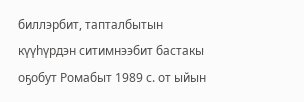биллэрбит, тапталбытын күүһүрдэн ситимнээбит бастакы оҕобут Ромабыт 1989 с. от ыйын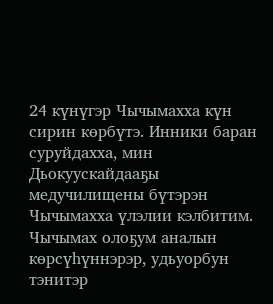24 күнүгэр Чычымахха күн сирин көрбүтэ. Инники баран суруйдахха, мин Дьокуускайдааҕы медучилищены бүтэрэн Чычымахха үлэлии кэлбитим. Чычымах олоҕум аналын көрсүһүннэрэр, удьуорбун тэнитэр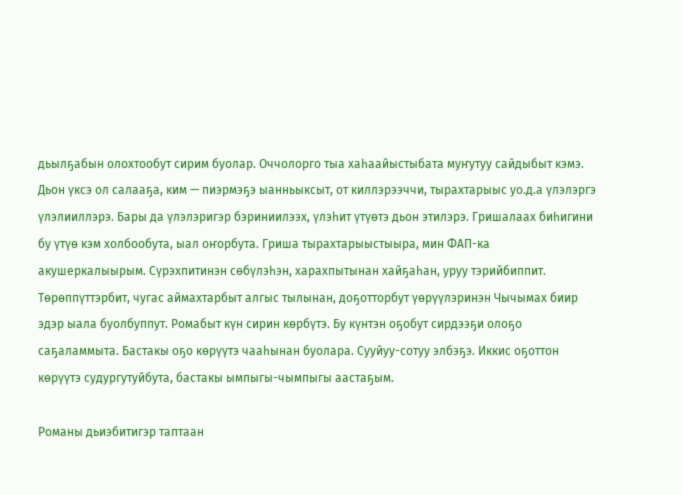дьылҕабын олохтообут сирим буолар. Оччолорго тыа хаһаайыстыбата муҥутуу сайдыбыт кэмэ. Дьон үксэ ол салааҕа, ким — пиэрмэҕэ ыанньыксыт, от киллэрээччи, тырахтарыыс уо.д.а үлэлэргэ үлэлииллэрэ. Бары да үлэлэригэр бэриниилээх, үлэһит үтүөтэ дьон этилэрэ. Гришалаах биһигини бу үтүө кэм холбообута, ыал оҥорбута. Гриша тырахтарыыстыыра, мин ФАП-ка акушеркалыырым. Сүрэхпитинэн сөбүлэһэн, харахпытынан хайҕаһан, уруу тэрийбиппит. Төрөппүттэрбит, чугас аймахтарбыт алгыс тылынан, доҕотторбут үөрүүлэринэн Чычымах биир эдэр ыала буолбуппут. Ромабыт күн сирин көрбүтэ. Бу күнтэн оҕобут сирдээҕи олоҕо саҕаламмыта. Бастакы оҕо көрүүтэ чааһынан буолара. Сууйуу-сотуу элбэҕэ. Иккис оҕоттон көрүүтэ судургутуйбута, бастакы ымпыгы-чымпыгы аастаҕым.

Романы дьиэбитигэр таптаан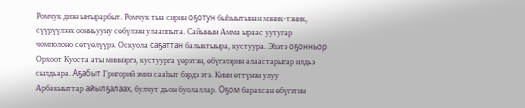Ромчук диэн ыҥырарбыт. Ромчук тыа сирин оҕотун быһыытынан мэник-тэник, сүүрүүлээх оонньууну сөбүлээн улааппыта. Сайынын Амма ыраас уутугар чомполоно сөтүөлүүрэ. Оскуола саҕаттан балыктыыра, кустуура. Эһэтэ оҕонньор Орхоот Куоста аты миинэргэ, кустуурга үөрэтэн, өбүгэлэрин алаастарыгар илдьэ сылдьара. Аҕабыт Григорий эмиэ сааһыт бэрдэ этэ. Кини өттүнэн улуу Арбакыыттар айылҕалаах, булчут дьон буолаллар. Оҕом барахсан өбүгэтин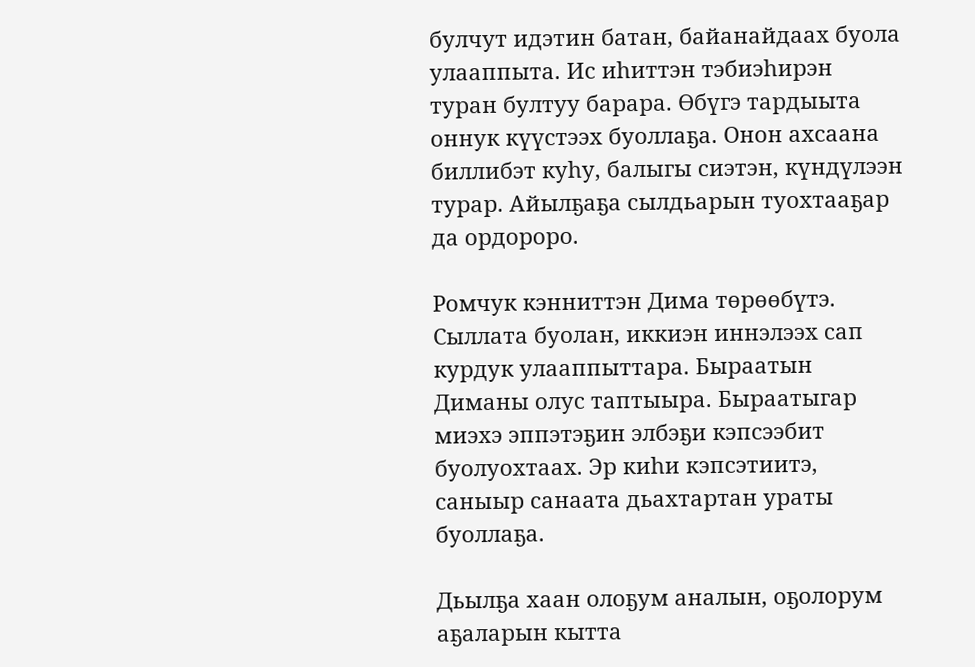булчут идэтин батан, байанайдаах буола улааппыта. Ис иһиттэн тэбиэһирэн туран бултуу барара. Өбүгэ тардыыта оннук күүстээх буоллаҕа. Онон ахсаана биллибэт куһу, балыгы сиэтэн, күндүлээн турар. Айылҕаҕа сылдьарын туохтааҕар да ордороро.

Ромчук кэнниттэн Дима төрөөбүтэ. Сыллата буолан, иккиэн иннэлээх сап курдук улааппыттара. Быраатын Диманы олус таптыыра. Быраатыгар миэхэ эппэтэҕин элбэҕи кэпсээбит буолуохтаах. Эр киһи кэпсэтиитэ, саныыр санаата дьахтартан ураты буоллаҕа.

Дьылҕа хаан олоҕум аналын, оҕолорум аҕаларын кытта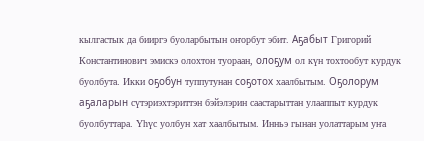кылгастык да бииргэ буоларбытын оҥорбут эбит. Аҕабыт Григорий Константинович эмискэ олохтон туораан, олоҕум ол күн тохтообут курдук буолбута. Икки оҕобун туппутунан соҕотох хаалбытым. Оҕолорум аҕаларын сүтэриэхтэриттэн бэйэлэрин саастарыттан улааппыт курдук буолбуттара. Үһүс уолбун хат хаалбытым. Инньэ гынан уолаттарым уҥа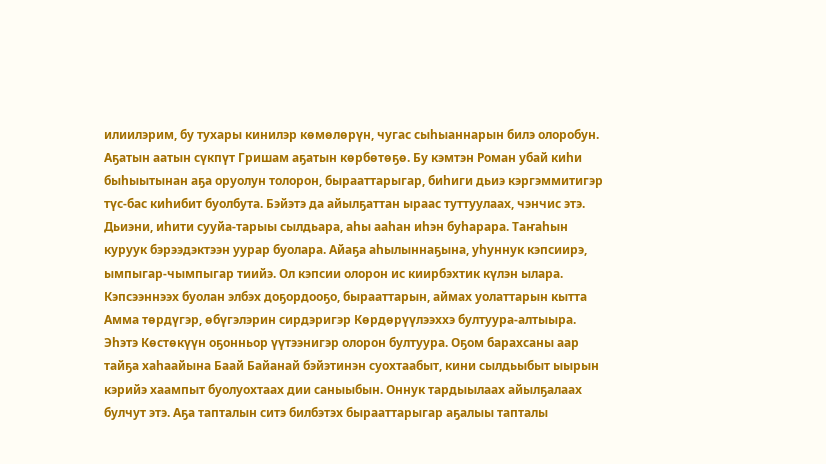илиилэрим, бу тухары кинилэр көмөлөрүн, чугас сыһыаннарын билэ олоробун. Аҕатын аатын сүкпүт Гришам аҕатын көрбөтөҕө. Бу кэмтэн Роман убай киһи быһыытынан аҕа оруолун толорон, бырааттарыгар, биһиги дьиэ кэргэммитигэр түс-бас киһибит буолбута. Бэйэтэ да айылҕаттан ыраас туттуулаах, чэнчис этэ. Дьиэни, иһити сууйа-тарыы сылдьара, аһы ааһан иһэн буһарара. Таҥаһын куруук бэрээдэктээн уурар буолара. Айаҕа аһылыннаҕына, уһуннук кэпсиирэ, ымпыгар-чымпыгар тиийэ. Ол кэпсии олорон ис киирбэхтик күлэн ылара. Кэпсээннээх буолан элбэх доҕордооҕо, бырааттарын, аймах уолаттарын кытта Амма төрдүгэр, өбүгэлэрин сирдэригэр Көрдөрүүлээххэ бултуура-алтыыра. Эһэтэ Көстөкүүн оҕонньор үүтээнигэр олорон бултуура. Оҕом барахсаны аар тайҕа хаһаайына Баай Байанай бэйэтинэн суохтаабыт, кини сылдьыбыт ыырын  кэрийэ хаампыт буолуохтаах дии саныыбын. Оннук тардыылаах айылҕалаах булчут этэ. Аҕа тапталын ситэ билбэтэх бырааттарыгар аҕалыы тапталы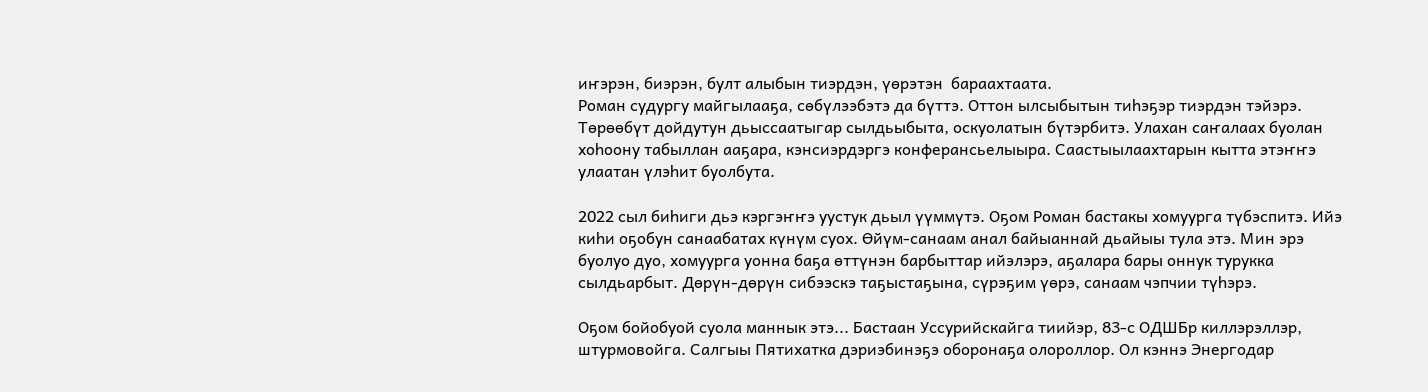иҥэрэн, биэрэн, булт алыбын тиэрдэн, үөрэтэн  бараахтаата.
Роман судургу майгылааҕа, сөбүлээбэтэ да бүттэ. Оттон ылсыбытын тиһэҕэр тиэрдэн тэйэрэ. Төрөөбүт дойдутун дьыссаатыгар сылдьыбыта, оскуолатын бүтэрбитэ. Улахан саҥалаах буолан хоһоону табыллан ааҕара, кэнсиэрдэргэ конферансьелыыра. Саастыылаахтарын кытта этэҥҥэ улаатан үлэһит буолбута.

2022 сыл биһиги дьэ кэргэҥҥэ уустук дьыл үүммүтэ. Оҕом Роман бастакы хомуурга түбэспитэ. Ийэ киһи оҕобун санаабатах күнүм суох. Өйүм-санаам анал байыаннай дьайыы тула этэ. Мин эрэ буолуо дуо, хомуурга уонна баҕа өттүнэн барбыттар ийэлэрэ, аҕалара бары оннук турукка сылдьарбыт. Дөрүн-дөрүн сибээскэ таҕыстаҕына, сүрэҕим үөрэ, санаам чэпчии түһэрэ.

Оҕом бойобуой суола маннык этэ... Бастаан Уссурийскайга тиийэр, 83-с ОДШБр киллэрэллэр, штурмовойга. Салгыы Пятихатка дэриэбинэҕэ оборонаҕа олороллор. Ол кэннэ Энергодар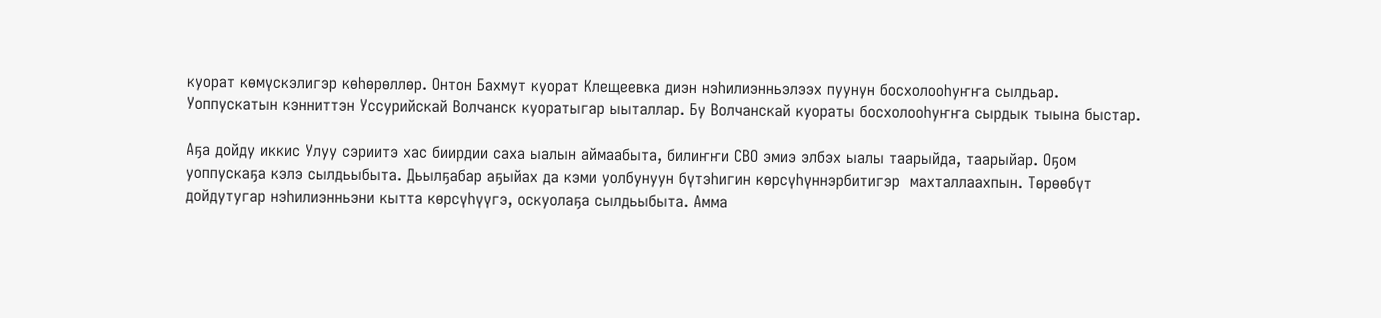куорат көмүскэлигэр көһөрөллөр. Онтон Бахмут куорат Клещеевка диэн нэһилиэнньэлээх пуунун босхолооһуҥҥа сылдьар. Уоппускатын кэнниттэн Уссурийскай Волчанск куоратыгар ыыталлар. Бу Волчанскай куораты босхолооһуҥҥа сырдык тыына быстар.

Аҕа дойду иккис Улуу сэриитэ хас биирдии саха ыалын аймаабыта, билиҥҥи СВО эмиэ элбэх ыалы таарыйда, таарыйар. Оҕом уоппускаҕа кэлэ сылдьыбыта. Дьылҕабар аҕыйах да кэми уолбунуун бүтэһигин көрсүһүннэрбитигэр  махталлаахпын. Төрөөбүт дойдутугар нэһилиэнньэни кытта көрсүһүүгэ, оскуолаҕа сылдьыбыта. Амма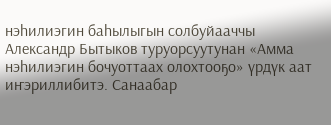нэһилиэгин баһылыгын солбуйааччы Александр Бытыков туруорсуутунан «Амма нэһилиэгин бочуоттаах олохтооҕо» үрдүк аат иҥэриллибитэ. Санаабар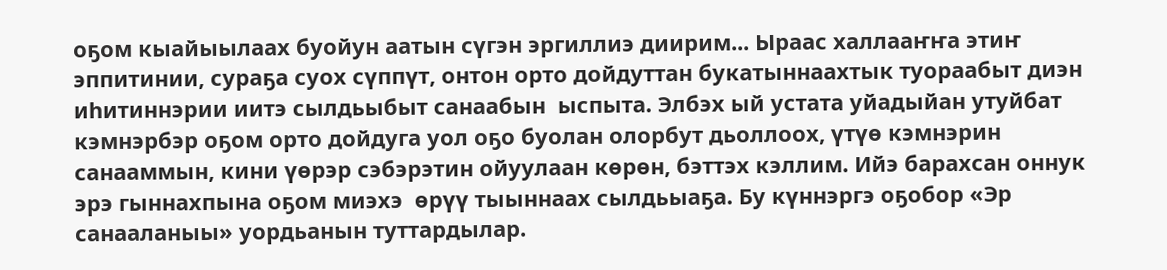оҕом кыайыылаах буойун аатын сүгэн эргиллиэ диирим... Ыраас халлааҥҥа этиҥ эппитинии, сураҕа суох сүппүт, онтон орто дойдуттан букатыннаахтык туораабыт диэн иһитиннэрии иитэ сылдьыбыт санаабын  ыспыта. Элбэх ый устата уйадыйан утуйбат кэмнэрбэр оҕом орто дойдуга уол оҕо буолан олорбут дьоллоох, үтүө кэмнэрин санааммын, кини үөрэр сэбэрэтин ойуулаан көрөн, бэттэх кэллим. Ийэ барахсан оннук эрэ гыннахпына оҕом миэхэ  өрүү тыыннаах сылдьыаҕа. Бу күннэргэ оҕобор «Эр санааланыы» уордьанын туттардылар.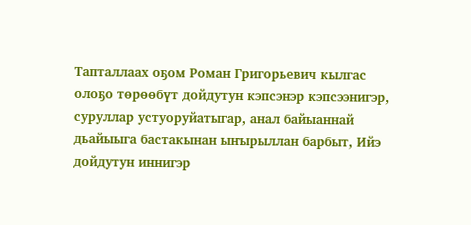Тапталлаах оҕом Роман Григорьевич кылгас олоҕо төрөөбүт дойдутун кэпсэнэр кэпсээнигэр, суруллар устуоруйатыгар, анал байыаннай дьайыыга бастакынан ыҥырыллан барбыт, Ийэ дойдутун иннигэр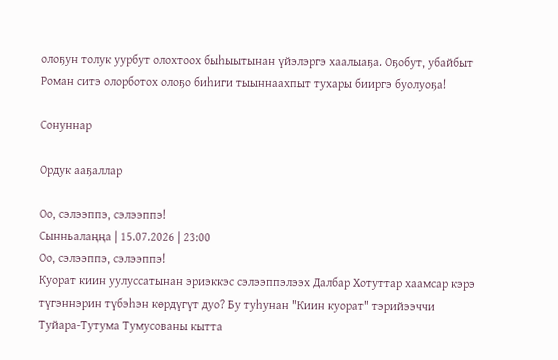олоҕун толук уурбут олохтоох быһыытынан үйэлэргэ хаалыаҕа. Оҕобут, убайбыт  Роман ситэ олорботох олоҕо биһиги тыыннаахпыт тухары бииргэ буолуоҕа!

Сонуннар

Ордук ааҕаллар

Оо, сэлээппэ, сэлээппэ!
Сынньалаңңа | 15.07.2026 | 23:00
Оо, сэлээппэ, сэлээппэ!
Куорат киин уулуссатынан эриэккэс сэлээппэлээх Далбар Хотуттар хаамсар кэрэ түгэннэрин түбэһэн көрдүгүт дуо? Бу туһунан "Киин куорат" тэрийээччи Туйара-Тутума Тумусованы кытта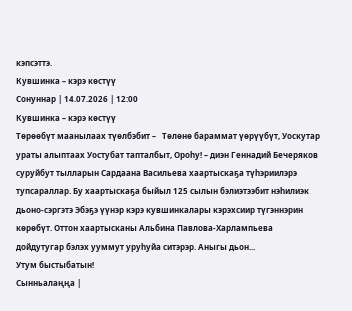кэпсэттэ.
Кувшинка – кэрэ көстүү
Сонуннар | 14.07.2026 | 12:00
Кувшинка – кэрэ көстүү
Төрөөбүт маанылаах түөлбэбит –   Төлөнө бараммат үөрүүбүт, Уоскутар ураты алыптаах Уостубат тапталбыт, Ороһу! – диэн Геннадий Бечеряков суруйбут тылларын Сардаана Васильева хаартыскаҕа түһэриилэрэ тупсараллар. Бу хаартыскаҕа быйыл 125 сылын бэлиэтээбит нэһилиэк дьоно-сэргэтэ Эбэҕэ үүнэр кэрэ кувшинкалары кэрэхсиир түгэннэрин көрөбүт. Оттон хаартысканы Альбина Павлова-Харлампьева дойдутугар бэлэх ууммут уруһуйа ситэрэр. Аныгы дьон...
Утум быстыбатын!
Сынньалаңңа |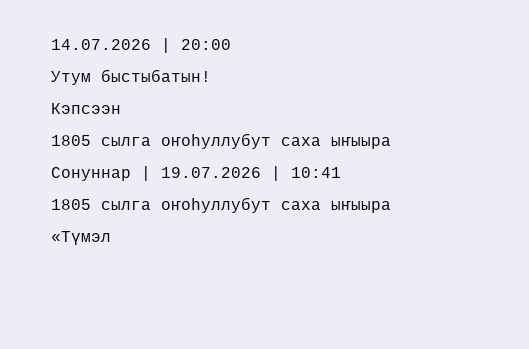14.07.2026 | 20:00
Утум быстыбатын!
Кэпсээн
1805 сылга оҥоһуллубут саха ыҥыыра
Сонуннар | 19.07.2026 | 10:41
1805 сылга оҥоһуллубут саха ыҥыыра
«Түмэл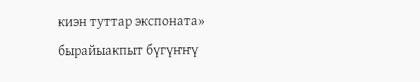киэн туттар экспоната» бырайыакпыт бүгүҥҥү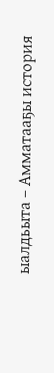ыалдьыта – Амматааҕы история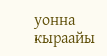уонна кыраайы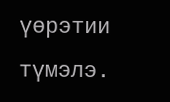үөрэтии түмэлэ.